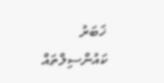ޚަބަރު
ކައުންސިލްތައް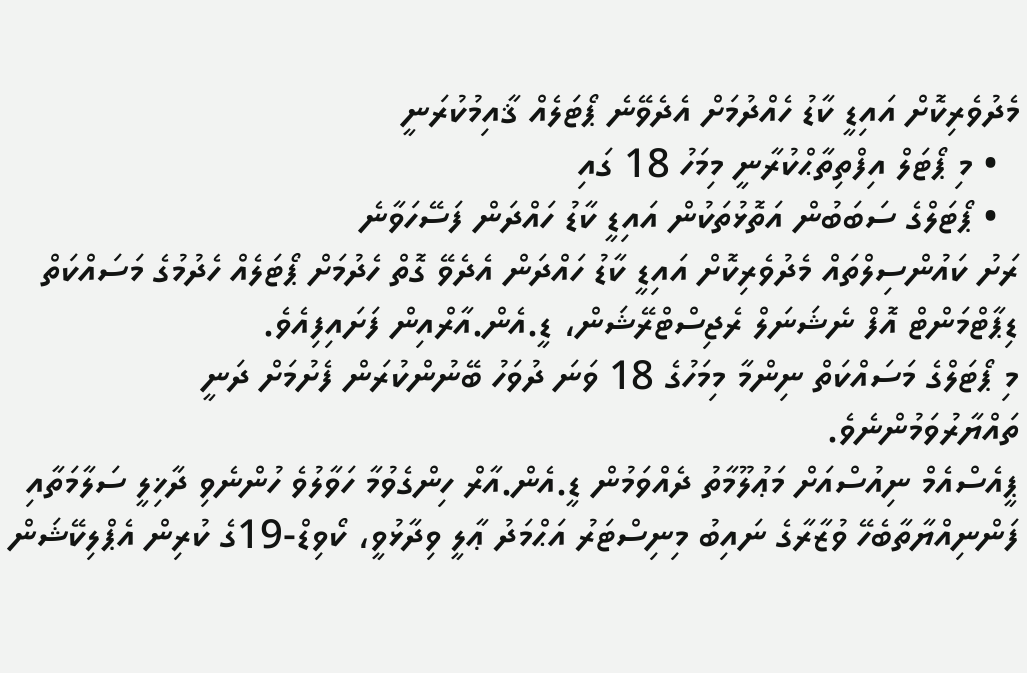މެދުވެރިކޮށް އައިޑީ ކާޑު ހެއްދުމަށް އެދެވޭނެ ޕޯޓަލެއް ޤާއިމުކުރަނީ
  • މި ޕޯޓަލް އިފްތިތާޙްކުރާނީ މިމަހު 18 ގައި
  • ޕޯޓަލްގެ ސަބަބުން އަތޮޅުތަކުން އައިޑީ ކާޑު ހައްދަން ފަސޭހަވާނެ
ރަށު ކައުންސިލްތައް މެދުވެރިކޮށް އައިޑީ ކާޑު ހައްދަން އެދެވޭ ގޮތް ހެދުމަށް ޕޯޓަލެއް ހެދުމުގެ މަސައްކަތް ޑިޕާޓްމަންޓް އޮފް ނެޝަނަލް ރެޖިސްޓްރޭޝަން، ޑީ.އެން.އާރްއިން ފަށައިފިއެވެ.
މި ޕޯޓަލްގެ މަސައްކަތް ނިންމާ މިމަހުގެ 18 ވަނަ ދުވަހު ބޭނުންކުރަން ފެށުމަށް ދަނީ ތައްޔާރުވަމުންނެވެ.
ޕީއެސްއެމް ނިއުސްއަށް މަޢުލޫމާތު ދެއްވަމުން ޑީ.އެން.އާރް ހިންގެވުމާ ހަވާލުވެ ހުންނެވި ދާޚިލީ ސަލާމަތާއި ފަންނިއްޔާތާބެހޭ ވުޒާރާގެ ނައިބު މިނިސްޓަރު އަޙްމަދު ޢާލީ ވިދާޅުވީ، ކޯވިޑް-19ގެ ކުރިން އެޕްލިކޭޝަން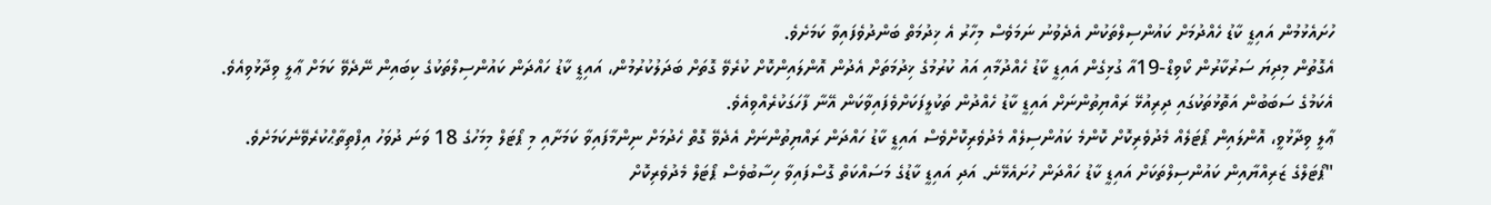ހުށައެޅުމުން އައިޑީ ކާޑު ހެއްދުމަށް ކައުންސިލްތަކުން އެދެވުނު ނަމަވެސް މިހާރު އެ ޚިދުމަތް ބަންދުވެފައިވާ ކަމަށެވެ.
އެގޮތުން މިދިޔަ ސަރުކާރުން ކޯވިޑް-19އާ ގުޅިގެން އައިޑީ ކާޑު ހެއްދުމާއި އައު ކުރުމުގެ ޚިދުމަތަށް އެދުން އޮންލައިންކޮށް ކުރެވޭ ގޮތަށް ބަދަލުކުރުމުން، އައިޑީ ކާޑު ހައްދަން ކައުންސިލްތަކުގެ ކިބައިން ނޭދެވޭ ކަމަށް ޢާލީ ވިދާޅުވިއެވެ. އެކަމުގެ ސަބަބުން އަތޮޅުތަކުގައި ދިރިއުޅޭ ރައްޔިތުންނަށް އައިޑީ ކާޑު ހެއްދުން ތަކުލީފަކަށްވެފައިވާކަން އޭނާ ފާހަގަކުރެއްވިއެވެ.
ޢާލީ ވިދާޅުވީ، އޮންލައިން ޕޯޓަލެއް މެދުވެރިކޮށް ކޮންމެ ކައުންސިލެއް މެދުވެރިކޮށްވެސް އައިޑީ ކާޑު ހައްދަން ރައްޔިތުންނަށް އެދެވޭ ގޮތް ހެދުމަށް ނިންމާފައިވާ ކަމަށާއި މި ޕޯޓަލް މިމަހުގެ 18 ވަނަ ދުވަހު އިފްތިތާޙްކުރެވޭނެކަމަށެވެ.
"ޕޯޓަލްގެ ޒަރިއްޔާއިން ކައުންސިލްތަކަށް އައިޑީ ކާޑު ހައްދަން ހުށައެޅޭނެ. އަދި އައިޑީ ކާޑުގެ މަސައްކަތް ގޮސްފައިވާ ހިސާބުވެސް ޕޯޓަލް މެދުވެރިކޮށް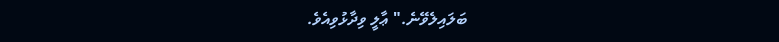ބަލައިލެވޭނެ." ޢާލީ ވިދާޅުވިއެވެ.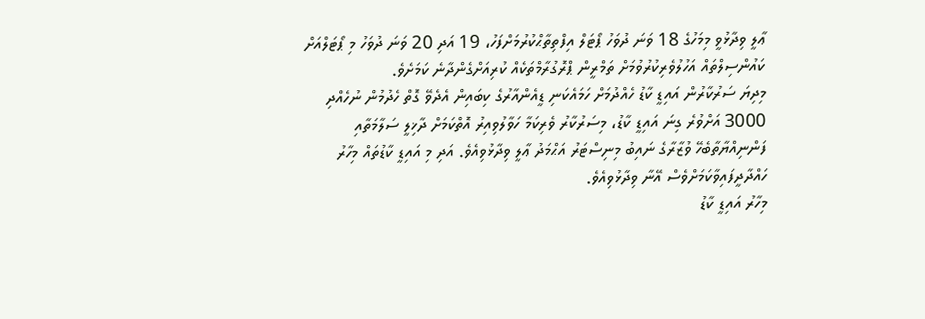ޢާލީ ވިދާޅުވީ މިމަހުގެ 18 ވަނަ ދުވަހު ޕޯޓަލް އިފްތިތާޙްކުރުމަށްފަހު، 19 އަދި 20 ވަނަ ދުވަހު މި ޕޯޓަލްއަށް ކައުންސިލްތައް އަހުލުވެރިކުރުވުމަށް ތަމްރީން ޕްރޮގުރާމްތަކެއް ކުރިއަށްގެންދާނެ ކަމަށެވެ.
މިދިޔަ ސަރުކާރުން އައިޑީ ކާޑު ހެއްދުމަށް ހަމައެކަނި ޑީއެންއާރުގެ ކިބައިން އެދެވޭ ގޮތް ހެދުމުން ނުހެއްދި 3000 އަށްވުރެ ގިނަ އައިޑީ ކާޑު، މިސަރުކާރު ވެރިކަމާ ހަވާލުވިއިރު އޮތްކަމަށް ދާޚިލީ ސަލާމަތާއި ފަންނިއްޔާތާބެހޭ ވުޒާރާގެ ނައިބު މިނިސްޓަރު އަޙްމަދު ޢާލީ ވިދާޅުވިއެވެ. އަދި މި އައިޑީ ކާޑުތައް މިހާރު ހައްދާދީފައިވާކަމަށްވެސް އޭނާ ވިދާޅުވިއެވެ.
މިހާރު އައިޑީ ކާޑު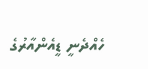ހެއްދެނީ ޑީއެންއާރުގެ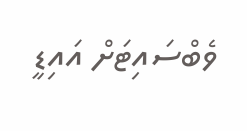ވެބްސައިޓަށް އައިޑީ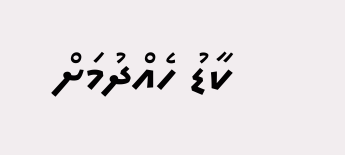ކާޑު ހެއްދުމަށް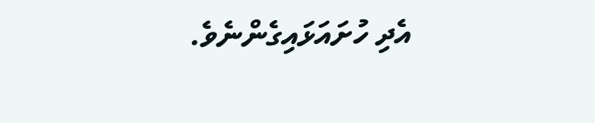އެދި ހުށައަޅައިގެންނެވެ.